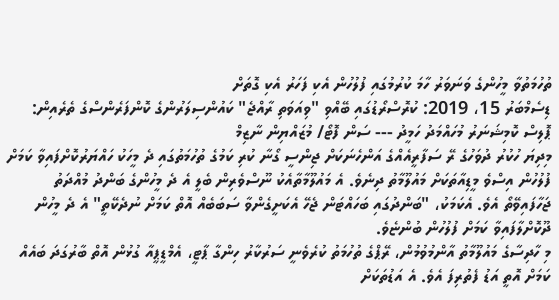ތުހުމަތުވާ މީހުންގެ ވަނަވަރު ހާމަ ކުރުމުގައި ފުލުހުން އެކި ފަހަރު އެކި ގޮތަށް
ޑިސެމްބަރު 15، 2019: ކުރޮސްރޯޑުގައި ބޭއްވި "ވިއަވަތި ރާއްޖެ" ކައުންސިލަރުންގެ ކޮންފަރެންސްގެ ތެރެއިން: ޕޮލިސް ކޮމިޝަނަރު މުހައްމަދު ހަމީދު --- ސަން ފޮޓޯ/ މުޒައްޔިން ނާޒިމް
މިދިޔަ ހުކުރު ދުވަހުގެ ރޭ ސަފާރީއެއްގެ އަންހެނަކަށް ޖިންސީ ގޯނާ ކުރި ކަމުގެ ތުހުމަތުގައި ދެ މީހަކު ހައްޔަރުކޮށްފައިވާ ކަމަށް ފުލުހުން އިސްވެ މީޑިއާތަކަށް މައުލޫމާތު ދިނެވެ. އެ މައުލޫމާތާއެކު ނޫސްވެރިން ބެލީ އެ ދެ މީހުންގެ ބަންދު މުއްދަތު ޖަހާފައިވޭތޯ އެވެ. އެކަމަކު، "ބަންދުގައި ބަހައްޓަން ޖެހޭ އެކަށީގެންވާ ސަބަބެއް އޮތް ކަމަށް ނުދެކޭތީ" އެ ދެ މީހުން ދޫކޮށްލާފައިވާ ކަމަށް ފުލުހުން ބުންޏެވެ.
މި ހާދިސާގެ މައުލޫމާތު އާންމުވުމުން، ރޭޕްގެ ތުހުމަތު ކުރެވެނީ ސަރުކާރު ހިންގާ ޕާޓީ، އެމްޑީޕީއާ ގުޅުން އޮތް ބާރުގަދަ ބައެއް ކަމަށް އޮތީ އަޑު ފެތުރިފަ އެވެ. އެ އަޑުތަކަށް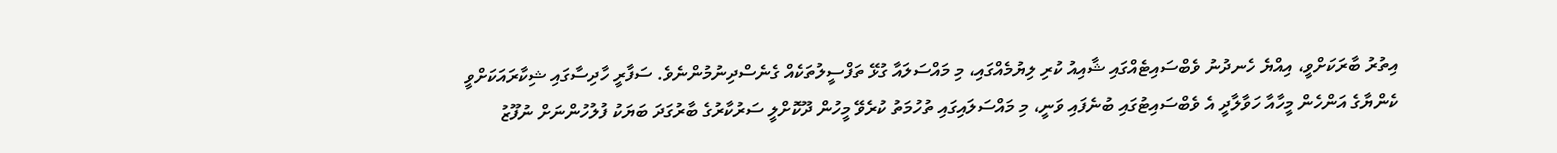އިތުރު ބާރަކަށްވީ، އިއްޔެ ހެނދުނު ވެބްސައިޓެއްގައި ޝާއިއު ކުރި ލިޔުމެއްގައި، މި މައްސަލައާ ގުޅޭ ތަފްސީލުތަކެއް ގެނެސްދިނުމުންނެވެ. ސަފާރީ ހާދިސާގައި ޝިކާރައަކަށްވީ ކެންޔާގެ އަންހެން މީހާއާ ހަވާލާދީ އެ ވެބްސައިޓުގައި ބުނެފައި ވަނީ، މި މައްސަލައިގައި ތުހުމަތު ކުރެވޭ މީހުން ދޫކޮށްލީ ސަރުކާރުގެ ބާރުގަދަ ބަޔަކު ފުލުހުންނަށް ނުފޫޒު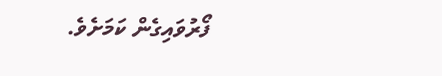ފޯރުވައިގެން ކަމަށެވެ.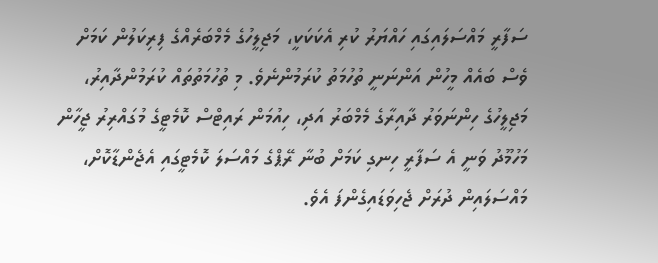ސަފާރީ މައްސަލައިގައި ހައްޔަރު ކުރި އެކަކަކީ، މަޖިލީހުގެ މެމްބަރެއްގެ ފިރިކަލުން ކަމަށް ވެސް ބައެއް މީހުން އަންނަނީ ތުހުމަތު ކުރަމުންނެވެ. މި ތުހުމަތުތައް ކުރަމުންދާއިރު، މަޖިލީހުގެ ހިންނަވަރު ދާއިރާގެ މެމްބަރު އަދި، ހިއުމަން ރައިޓްސް ކޮމެޓީގެ މުގައްރިރު ޖީހާން މަހުމޫދު ވަނީ އެ ސަފާރީ ހިނގި ކަމަށް ބުނާ ރޭޕްގެ މައްސަލަ ކޮމެޓީގައި އެޖެންޑާކޮށް، މައްސަލައިން ދުރަށް ޖެހިވަޑައިގެންފަ އެވެ.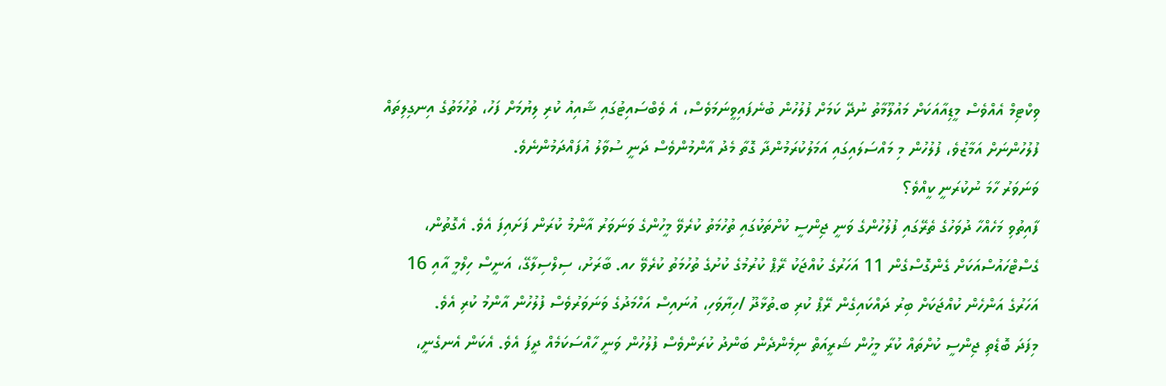ވިކްޓިމް އެއްވެސް މީޑިއާއަކަށް މައުލޫމާތު ނުދޭ ކަމަށް ފުލުހުން ބުނެފައިވީނަމަވެސް، އެ ވެބްސައިޓުގައި ޝާއިއު ކުރި ލިޔުމަށް ފަހު، ތުހުމަތުގެ އިނގިލިތައް ފުލުހުންނަށް އަމާޒުވެ، ފުލުހުން މި މައްސަލައިގައި އަމަލުކުރަމުންދާ ގޮތާ މެދު އާންމުންވެސް ދަނީ ސުވާލު އުފައްދަމުންނެވެ.
ވަނަވަރު ހާމަ ނުކުރަނީ ކީއްވެ؟
ފާއިތުވި މަހެއްހާ ދުވަހުގެ ތެރޭގައި ފުލުހުންގެ ވަނީ ޖިންސީ ކުށްތަކުގައި ތުހުމަތު ކުރެވޭ މީހުންގެ ވަނަވަރު އާންމު ކުރަން ފަށައިފަ އެވެ. އެގޮތުން، ގެސްޓްހައުސްއަކަށް ގެންގޮސްގެން 11 އަހަރުގެ ކުއްޖަކު ރޭޕް ކުރުމުގެ ކުށުގެ ތުހުމަތު ކުރެވޭ ހއ. ބާރަށު، ސިލްސިލާގޭ، އަނީސް ހިލްމީ އާއި 16 އަހަރުގެ އަންހެން ކުއްޖަކަށް ބިރު ދައްކައިގެން ރޭޕް ކުރި ބ.ތުޅާދޫ /ހިޔާވަހި، އުނައިސް އަހްމަދުގެ ވަނަވަރުވެސް ފުލުހުން އާންމު ކުރި އެވެ.
މިފަދަ ބޮޑެތި ޖިންސީ ކުށްތައް ކުރާ މީހުން ޝަރީއަތް ނިމެންދެން ބަންދު ކުރަންވެސް ފުލުހުން ވަނީ ހާއްސަކަމެއް ދީފަ އެވެ. އެކަން އެނގެނީ،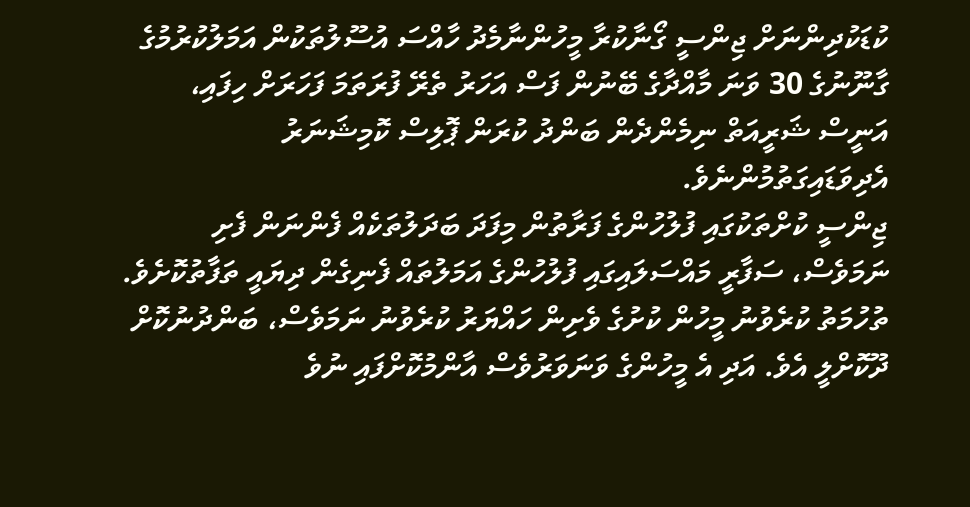ކުޑަކުދިންނަށް ޖިންސީ ގޯނާކުރާ މީހުންނާމެދު ހާއްސަ އުސޫލުތަކުން އަމަލުކުރުމުގެ ގާނޫނުގެ 30 ވަނަ މާއްދާގެ ބޭނުން ފަސް އަހަރު ތެރޭ ފުރަތަމަ ފަހަރަށް ހިފައި، އަނީސް ޝަރީއަތް ނިމެންދެން ބަންދު ކުރަން ޕޮލިސް ކޮމިޝަނަރު އެދިވަޑައިގަތުމުންނެވެ.
ޖިންސީ ކުށްތަކުގައި ފުލުހުންގެ ފަރާތުން މިފަދަ ބަދަލުތަކެއް ފެންނަން ފެށި ނަމަވެސް، ސަފާރީ މައްސަލައިގައި ފުލުހުންގެ އަމަލުތައް ފެނިގެން ދިޔައީ ތަފާތުކޮށެވެ. ތުހުމަތު ކުރެވުނު މީހުން ކުށުގެ ވެށިން ހައްޔަރު ކުރެވުނު ނަމަވެސް، ބަންދުނުކޮށް ދޫކޮށްލީ އެވެ. އަދި އެ މީހުންގެ ވަނަވަރުވެސް އާންމުކޮށްފައި ނުވެ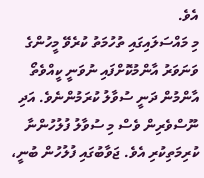އެވެ.
މި މައްސަލައިގައި ތުހުމަތު ކުރެވޭ މީހުންގެ ވަނަވަރު އާންމުކޮށްފައި ނުވަނީ ކީއްވެތޯ އާންމުން ދަނީ ސުވާލު ކުރަމުންނެވެ. އަދި ނޫސްވެރިން ވެސް މި ސުވާލު ފުލުހުންނާ ކުރިމަތިކުރި އެވެ. ޖަވާބުގައި ފުލުހުން ބުނީ،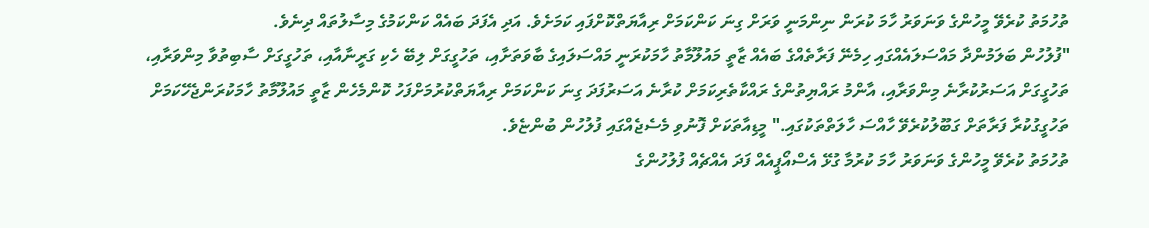ތުހުމަތު ކުރެވޭ މީހުންގެ ވަނަވަރު ހާމަ ކުރަން ނިންމަނީ ވަރަށް ގިނަ ކަންކަމަށް ރިއާޔަތްކޮށްފައި ކަމަށެވެ. އަދި އެފަދަ ބައެއް ކަންކަމުގެ މިސާލުތައް ދިނެވެ.
"ފުލުހުން ބަލަމުންދާ މައްސަލައެއްގައި ހިމެނޭ ފަރާތެއްގެ ބައެއް ޒާތީ މައުލޫމާތު ހާމަކުރަނީ މައްސަލައިގެ ބާވަތަށާއި، ތަހުގީގަށް ލިބޭ ހެކި ގަރީނާއާއި، ތަހުގީގަށް ސާބިތުވާ މިންވަރާއި، ތަހުގީގަށް އަސަރުކުރާނެ މިންވަރާއި، އާންމު ރައްޔިތުންގެ ރައްކާތެރިކަމަށް ކުރާނެ އަސަރުފަދަ ގިނަ ކަންކަމަށް ރިއާޔަތްކުރުމަށްފަހު ކޮންމެހެން ޒާތީ މައުލޫމާތު ހާމަކުރަންޖެހޭކަމަށް ތަހުގީގުކުރާ ފަރާތަށް ގަބޫލުކުރެވޭ ހާއްސަ ހާލަތްތަކުގައި." މީޑިއާތަކަށް ފޮނުވި މެސެޖެއްގައި ފުލުހުން ބުންޏެވެ.
ތުހުމަތު ކުރެވޭ މީހުންގެ ވަނަވަރު ހާމަ ކުރުމާ ގުޅޭ އެސްއޯޕީއެއް ފަދަ އެއްޗެއް ފުލުހުންގެ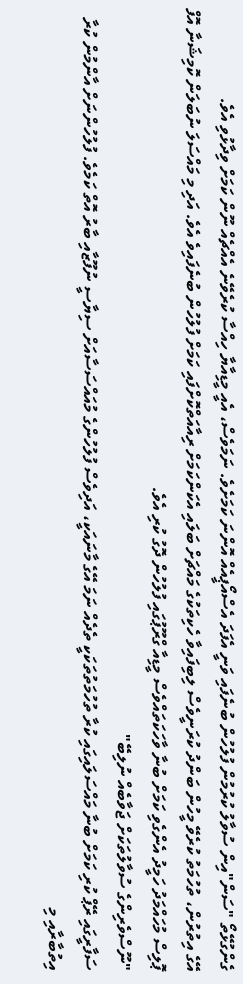ގެންގުޅޭތޯ "ސަން"އިން ސުވާލު ކުރުމުން ފުލުހުން ބުނެފައި ވަނީ އެފަދަ އެސްއޯޕީއެއް އޮންނަ ކަމަށެވެ. ނަމަވެސް، އެއީ މީޑިއާޔާ ހިއްސާ ކުރެވޭނެ އެއްޗެއް ނޫން ކަމަށް ވިދާޅުވި އެވެ.
އޭގެ އިތުރުން، ތުހުމަތު ކުރެވޭ މީހުން ބަންދު ކުރަނީވެސް ލިބިފައިވާ ހެކިތަކުގެ މައްޗަށް ބަލައި އެކަންކަމަށް ރިއާއަތްކޮށްފައި ކަމަށް ފުލުހުން ބުނެފައިވެ އެވެ. އަދި މި މައްސަލަ ނުބަލަން ކޮމިޝަނާ އޮފް ޕޮލިސް މުހައްމަދު ހަމީދު އެންގެވި ކަމަށް ބުނާ ވާހަކަތައްވެސް މީޑިއާ ގްރޫޕުގައި ފުލުހުން ދޮގު ކުރި އެވެ.
"ނޫސްވެރިންގެ ސުވާލުތަކަށް ޖަވާބެއް ނުލިބޭ"
ސަފާރީގައި ރޭޕް ކުރި ކަމަށް ބުނާ މައްސަލައިގައި ކުރާ ތުހުމަތުތަކަކީ ތެދެއް ނަމަ އޭގެ މާނައަކީ، އަދިވެސް ފުލުހުންގެ މުއައްސަސާއަށް ސިޔާސީ ނުފޫޒާއި ބާރު އޮތް ކަމެވެ. ފުލުހުންނަށް އާންމުން ކުރާ އިތުބާރާއި މި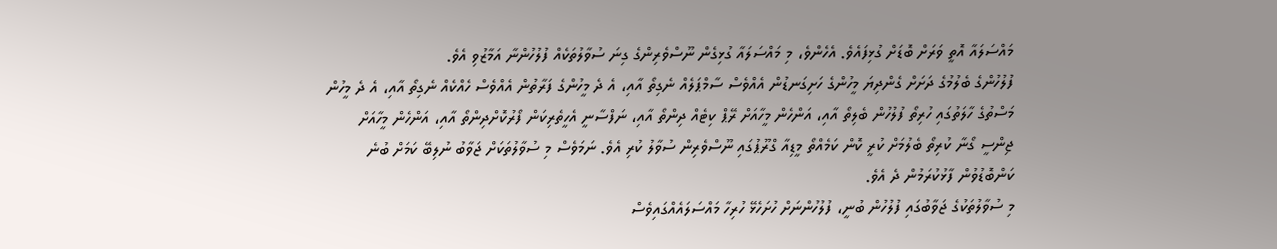މައްސަލައާ އޮތީ ވަރަށް ބޮޑަށް ގުޅިފައެވެ. އެހެންވެ، މި މައްސަލައާ ގުޅިގެން ނޫސްވެރިންގެ ގިނަ ސުވާލުތަކެއް ފުލުހުންނާ އަމާޒުވި އެވެ.
ފުލުހުންގެ ބެލުމުގެ ދަށަށް ގެންދިޔަ މީހުންގެ ހަށިގަނޑުން އެއްވެސް ސާމްޕަލެއް ނެގިތޯ އާއި، އެ ދެ މީހުންގެ ފަރާތުން އެއްވެސް ހެއްކެއް ނެގިތޯ އާއި، އެ ދެ މީހުން މަސްތުގެ ހާލަތުގައި ހުރިތޯ ފުލުހުން ބެލިތޯ އާއި، އަންހެން މީހާއަށް ރޭޕް ކިޓެއް ދިންތޯ އާއި، ނަފްސާނީ އެހީތެރިކަން ފޯރުކޮށްދިންތޯ އާއި، އަންހެން މީހާއަށް ޖިންސީ ގޯނާ ކުރިތޯ ބެލުމަށް ކުރީ ކޮން ކަމެއްތޯ މީޑިއާ ގްރޫޕުގައި ނޫސްވެރިން ސުވާލު ކުރި އެވެ. ނަމަވެސް މި ސުވާލުތަކަށް ޖަވާބު ނުލިބޭ ކަމަށް ބުނެ ކަންބޮޑުވުން ފާޅުކުރަމުން ދެ އެވެ.
މި ސުވާލުތަކުގެ ޖަވާބުގައި ފުލުހުން ބުނީ، ފުލުހުންނަށް ހުށަހެޅޭ ހުރިހާ މައްސަލައެއްގައިވެސް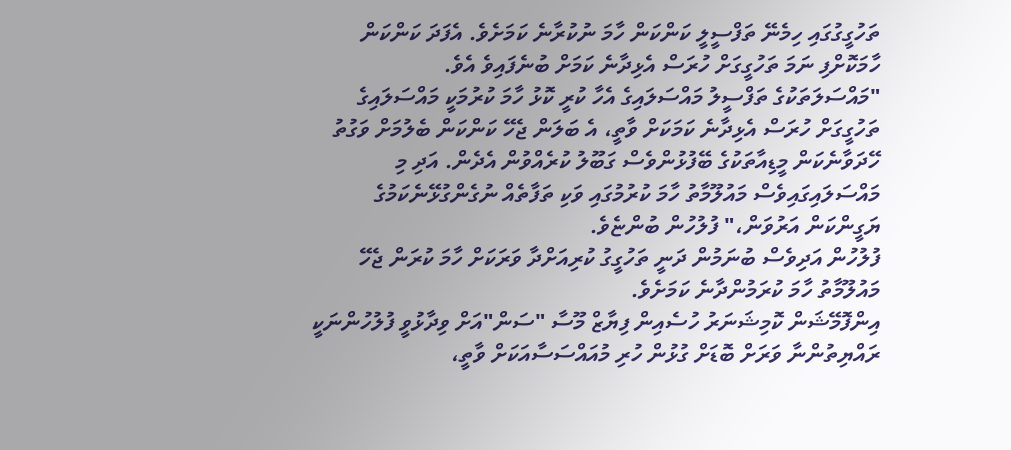ތަހުގީގުގައި ހިމެނޭ ތަފްސީލީ ކަންކަން ހާމަ ނުކުރާނެ ކަމަށެވެ. އެފަދަ ކަންކަން ހާމަކޮށްފި ނަމަ ތަހުގީގަށް ހުރަސް އެޅިދާނެ ކަމަށް ބުނެފައިވެ އެވެ.
"މައްސަލަތަކުގެ ތަފްސީލު މައްސަލައިގެ އެހާ ކުރީ ކޮޅު ހާމަ ކުރުމަކީ މައްސަލައިގެ ތަހުގީގަށް ހުރަސް އެޅިދާނެ ކަމަކަށް ވާތީ، އެ ބަލަން ޖެހޭ ކަންކަން ބެލުމަށް ވަގުތު ހޭދަވާނެކަން މީޑިއާތަކުގެ ބޭފުޅުންވެސް ގަބޫލު ކުރެއްވުން އެދެން. އަދި މި މައްސަލައިގައިވެސް މައުލޫމާތު ހާމަ ކުރުމުގައި ވަކި ތަފާތެއް ނުގެންގުޅޭނެކަމުގެ ޔަގީންކަން އަރުވަން،" ފުލުހުން ބުންޏެވެ.
ފުލުހުން އަދިވެސް ބުނަމުން ދަނީ ތަހުގީގު ކުރިއަށްދާ ވަރަކަށް ހާމަ ކުރަން ޖެހޭ މައުލޫމާތު ހާމަ ކުރަމުންދާނެ ކަމަށެވެ.
އިންފޮމޭޝަން ކޮމިޝަނަރު ހުސެއިން ފިޔާޒް މޫސާ "ސަން"އަށް ވިދާޅުވީ ފުލުހުންނަކީ ރައްޔިތުންނާ ވަރަށް ބޮޑަށް ގުޅުން ހުރި މުއައްސަސާއަކަށް ވާތީ،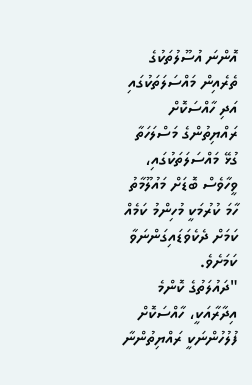އޮންނަ އުސޫލުތަކުގެ ތެރެއިން މައްސަލަތަކުގައި އަދި ހާއްސަކޮށް ރައްޔިތުންގެ މަސްލަހަތާ ގުޅޭ މައްސަލަތަކުގައި، ވީހާވެސް ބޮޑަށް މައުލޫމާތު ހާމަ ކުރުމަކީ މުހިންމު ކަމެއް ކަމަށް ދެކެވަޑައިގަންނަވާ ކަމަށެވެ.
"ދައުލަތުގެ ކޮންމެ އިދާރާއަކީ، ހާއްސަކޮށް ފުލުހުންނަކީ ރައްޔިތުންނާ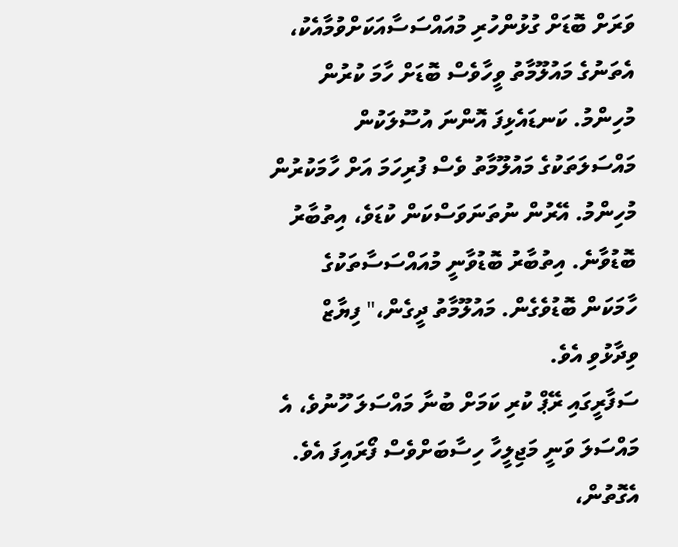ވަރަށް ބޮޑަށް ގުޅުންހުރި މުއައްސަސާއަކަށްވުމާއެކު، އެތަނުގެ މައުލޫމާތު ވީހާވެސް ބޮޑަށް ހާމަ ކުރުން މުހިންމު. ކަނޑައެޅިފަ އޮންނަ އުސޫލަކުން މައްސަލަތަކުގެ މައުލޫމާތު ވެސް ފުރިހަމަ އަށް ހާމަކުރުން މުހިންމު. އޭރުން ނުތަނަވަސްކަން ކުޑަވެ، އިތުބާރު ބޮޑުވާނެ. އިތުބާރު ބޮޑުވާނީ މުއައްސަސާތަކުގެ ހާމަކަން ބޮޑުވެގެން. މައުލޫމާތު ދީގެން،" ފިޔާޒް ވިދާޅުވި އެވެ.
ސަފާރީގައި ރޭޕް ކުރި ކަމަށް ބުނާ މައްސަލަ ހޫނުވެ، އެ މައްސަލަ ވަނީ މަޖިލީހާ ހިސާބަށްވެސް ފޯރައިފަ އެވެ. އެގޮތުން،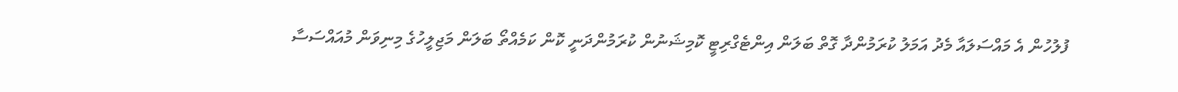ފުލުހުން އެ މައްސަލައާ މެދު އަމަލު ކުރަމުންދާ ގޮތް ބަލަން އިންޓެގްރިޓީ ކޮމިޝަނުން ކުރަމުންދަނީ ކޮން ކަމެއްތޯ ބަލަން މަޖިލީހުގެ މިނިވަން މުއައްސަސާ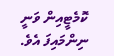ކޮމެޓީއިން ވަނީ ނިންމައިފަ އެވެ.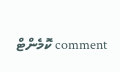comment ކޮމެންޓް